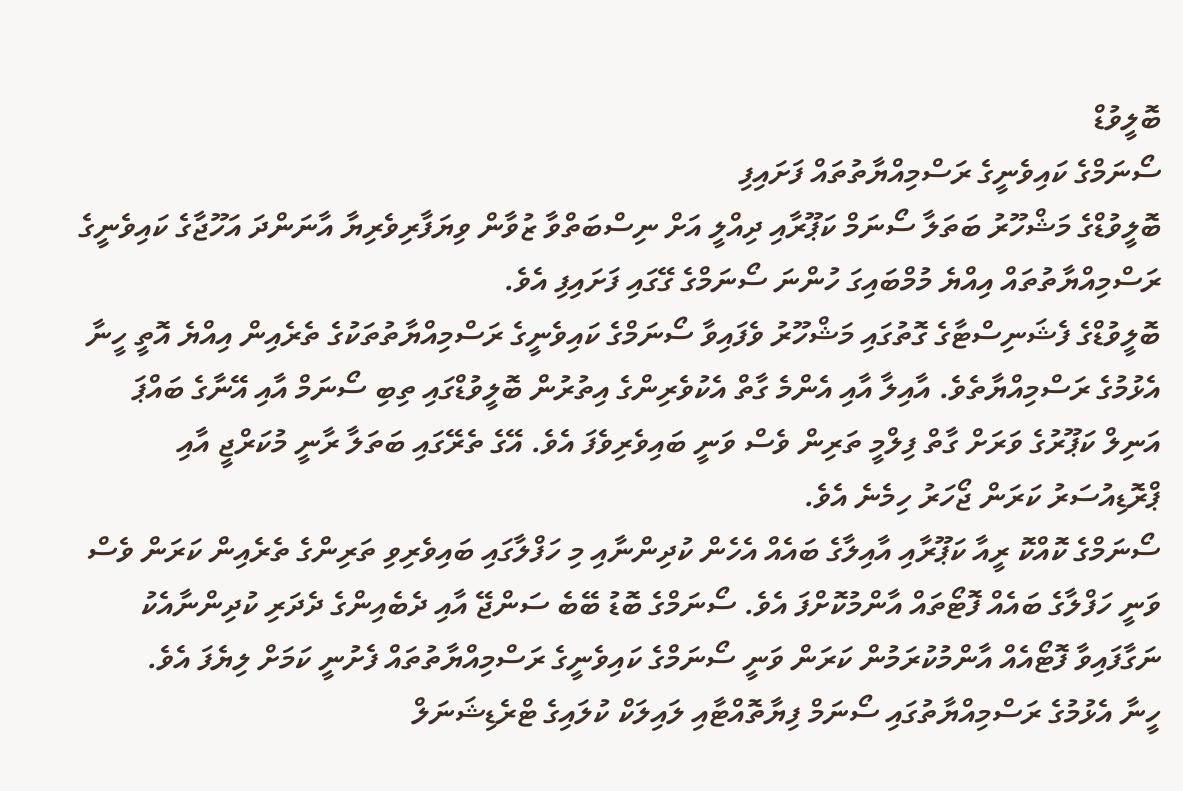ބޮލީވުޑް
ސޯނަމްގެ ކައިވެނީގެ ރަސްމިއްޔާތުތައް ފަށައިފި
ބޮލީވުޑްގެ މަޝްހޫރު ބަތަލާ ސޯނަމް ކަޕޫރާއި ދިއްލީ އަށް ނިސްބަތްވާ ޒުވާން ވިޔަފާރިވެރިޔާ އާނަންދަ އަހޫޖާގެ ކައިވެނީގެ ރަސްމިއްޔާތުތައް އިއްޔެ މުމްބައިގަ ހުންނަ ސޯނަމްގެ ގޭގައި ފަށައިފި އެވެ.
ބޮލީވުޑްގެ ފެޝަނިސްޓާގެ ގޮތުގައި މަޝްހޫރު ވެފައިވާ ސޯނަމްގެ ކައިވެނީގެ ރަސްމިއްޔާތުތަކުގެ ތެރެއިން އިއްޔެ އޮތީ ހީނާ އެޅުމުގެ ރަސްމިއްޔާތެވެ. އާއިލާ އާއި އެންމެ ގާތް އެކުވެރިންގެ އިތުރުން ބޮލީވުޑްގައި ތިބި ސޯނަމް އާއި އޭނާގެ ބައްޕަ އަނިލް ކަޕޫރުގެ ވަރަށް ގާތް ފިލްމީ ތަރިން ވެސް ވަނީ ބައިވެރިވެފަ އެވެ. އޭގެ ތެރޭގައި ބަތަލާ ރާނީ މުކަރްޖީ އާއި ޕްރޮޑިއުސަރު ކަރަން ޖޯހަރު ހިމެނެ އެވެ.
ސޯނަމްގެ ކޮއްކޮ ރީއާ ކަޕޫރާއި އާއިލާގެ ބައެއް އެހެން ކުދިންނާއި މި ހަފްލާގައި ބައިވެރިވި ތަރިންގެ ތެރެއިން ކަރަން ވެސް ވަނީ ހަފްލާގެ ބައެއް ފޮޓޯތައް އާންމުކޮށްފަ އެވެ. ސޯނަމްގެ ބޮޑު ބޭބެ ސަންޖޭ އާއި ދެބެއިންގެ ދެދަރި ކުދިންނާއެކު ނަގާފައިވާ ފޮޓޯއެއް އާންމުކުރަމުން ކަރަން ވަނީ ސޯނަމްގެ ކައިވެނީގެ ރަސްމިއްޔާތުތައް ފެށުނީ ކަމަށް ލިޔެފަ އެވެ.
ހީނާ އެޅުމުގެ ރަސްމިއްޔާތުގައި ސޯނަމް ފިޔާތޮއްޓާއި ލައިލަކް ކުލައިގެ ޓްރެޑިޝަނަލް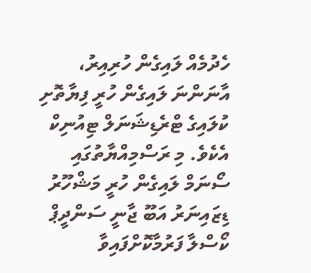ހެދުމެއް ލައިގެން ހުރިއިރު، އާނަންނަ ލައިގެން ހުރީ ފިޔާތޮށި ކުލައިގެ ޓްރެޑިޝަނަލް ޓިއުނިކް އެކެވެ. މި ރަސްމިއްޔާތުގައި ސޯނަމް ލައިގެން ހުރީ މަޝްހޫރު ޑިޒައިނަރު އަބޫ ޖާނީ ސަންދީޕް ކޯސްލާ ފަރުމާކޮށްފައިވާ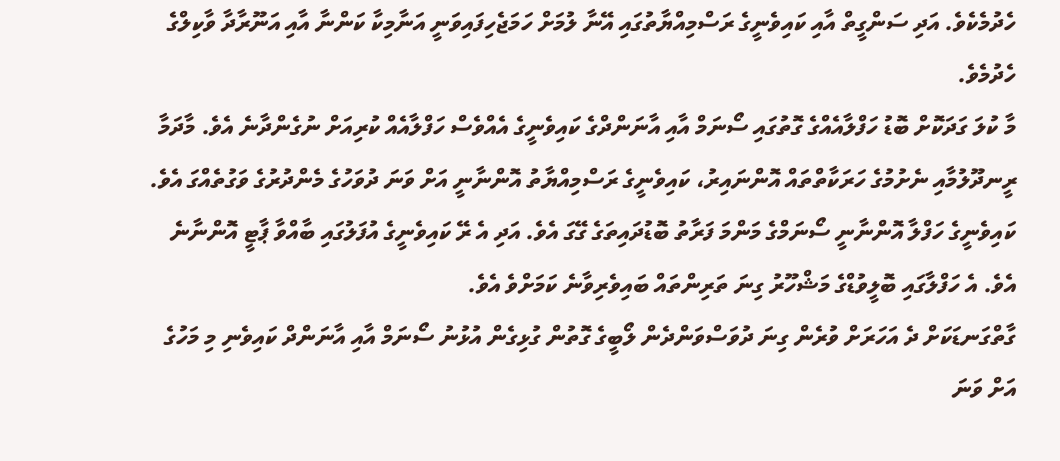ހެދުމެކެވެ. އަދި ސަންގީތް އާއި ކައިވެނީގެ ރަސްމިއްޔާތުގައި އޭނާ ލުމަށް ހަމަޖެހިފައިވަނީ އަނާމިކާ ކަންނާ އާއި އަނޫރާދާ ވާކިލްގެ ހެދުމެވެ.
މާ ކުލަ ގަދަކޮށް ބޮޑު ހަފްލާއެއްގެ ގޮތުގައި ސޯނަމް އާއި އާނަންދްގެ ކައިވެނީގެ އެއްވެސް ހަފްލާއެއް ކުރިއަށް ނުގެންދާނެ އެވެ. މާދަމާ ރީނދޫލުމާއި ނެށުމުގެ ހަރަކާތްތައް އޮންނައިރު، ކައިވެނީގެ ރަސްމިއްޔާތު އޮންނާނީ އަށް ވަނަ ދުވަހުގެ މެންދުރުގެ ވަގުތެއްގަ އެވެ. ކައިވެނީގެ ހަފްލާ އޮންނާނީ ސޯނަމްގެ މަންމަ ފަރާތު ބޮޑުދައިތަގެ ގޭގަ އެވެ. އަދި އެ ރޭ ކައިވެނީގެ އުފަލުގައި ބާއްވާ ޕާޓީ އޮންނާނެ އެވެ. އެ ހަފްލާގައި ބޮލީވުޑްގެ މަޝްހޫރު ގިނަ ތަރިންތައް ބައިވެރިވާނެ ކަމަށްވެ އެވެ.
ގާތްގަނޑަކަށް ދެ އަހަރަށް ވުރެން ގިނަ ދުވަސްވަންދެން ލޯބީގެ ގޮތުން ގުޅިގެން އުޅުނު ސޯނަމް އާއި އާނަންދް ކައިވެނި މި މަހުގެ އަށް ވަނަ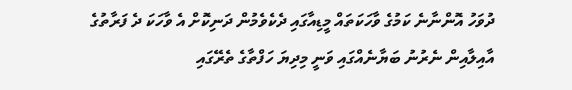ދުވަހު އޮންނާނެ ކަމުގެ ވާހަކަތައް މީޑިއާގައި ދެކެވެމުން ދަނިކޮށް އެ ވާހަކަ ދެ ފަރާތުގެ އާއިލާއިން ނެރުނު ބަޔާނެއްގައި ވަނީ މިދިޔަ ހަފްތާގެ ތެރޭގައި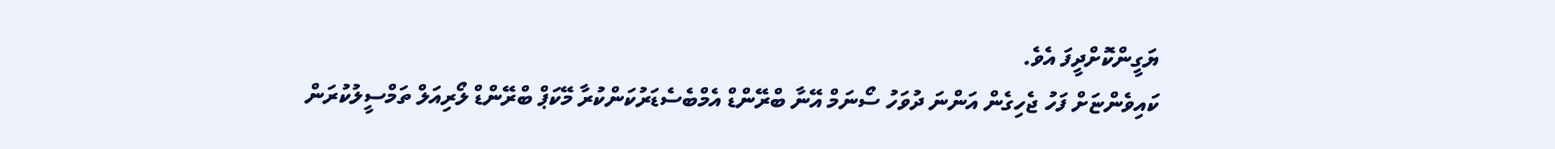ޔަގީންކޮށްދީފަ އެވެ.
ކައިވެންޏަށް ފަހު ޖެހިގެން އަންނަ ދުވަހު ސޯނަމް އޭނާ ބްރޭންޑް އެމްބެސެޑަރުކަންކުރާ މޭކަޕް ބްރޭންޑް ލޯރިއަލް ތަމްސީލުކުރަން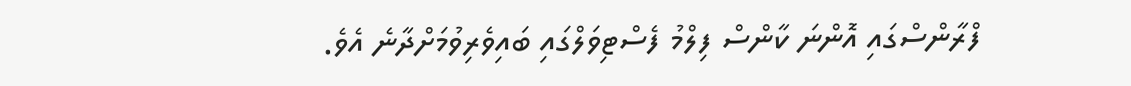ފްރާންސްގައި އޮންނަ ކާންސް ފިލްމު ފެސްޓިވަލްގައި ބައިވެރިވުމަށްދާނެ އެވެ.